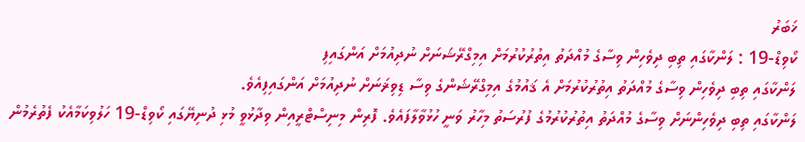ޚަބަރު
ކޯވިޑް-19 : ލަންކާގައި ތިބި ދިވެހިން ވިސާގެ މުއްދަތު އިތުރުކުރުމަށް އިމިގްރޭޝަނަށް ނުދިއުމަށް އަންގައިފި
ލަންކާގައި ތިބި ދިވެހިން ވިސާގެ މުއްދަތު އިތުރުކުރުމަށް އެ ޤައުމުގެ އިމިގްރޭޝަންގެ ވިސާ ޑިވިޜަނަށް ނުދިއުމަށް އަންގައިފިއެވެ.
ލަންކާގައި ތިބި ދިވެހިންނަށް ވިސާގެ މުއްދަތު އިތުރުކުރުމުގެ ފުރުސަތު މިހާރު ވަނީ ހުޅުވާލާފައެވެ. ފޮރިން މިނިސްޓްރީއިން ވިދާޅުވީ މުޅި ދުނިޔޭގައި ކޯވިޑް-19 ހަލުވިކަމާއެކު ފެތުރެމުން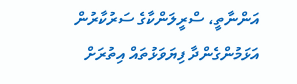އަންނާތީ، ސްރީލަންކާގެ ސަރުކާރުން އަޅަމުންގެންދާ ފިޔަވަޅުތައް އިތުރަށް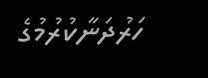ހަރުދަނާކުރުމުގެ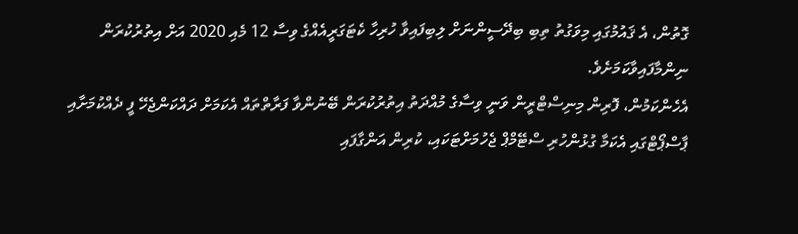ގޮތުން، އެ ޤައުމުގައި މިވަގުތު ތިބި ބިދޭސީންނަށް ލިބިފައިވާ ހުރިހާ ކެޓަގަރީއެއްގެ ވިސާ 12 މެއި 2020 އަށް އިތުރުކުރަން ނިންމާފައިވާކަމަށެވެ.
އެހެންކަމުން، ފޮރިން މިނިސްޓްރީން ވަނީ ވިސާގެ މުއްދަތު އިތުރުކުރަން ބޭނުންވާ ފަރާތްތައް އެކަމަށް ދައްކަންޖެހޭ ފީ ދެއްކުމަށާއި ޕާސްޕޯޓްގައި އެކަމާ ގުޅުންހުރި ސްޓޭމްޕް ޖެހުމަށްޓަކައި، ކުރިން އަންގާފައި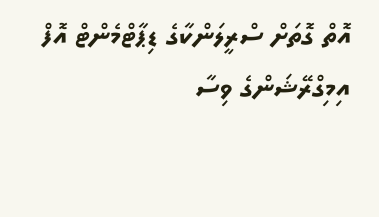އޮތް ގޮތަށް ސްރީލަންކާގެ ޑިޕާޓްމެންޓް އޮފް އިމިގްރޭޝަންގެ ވިސާ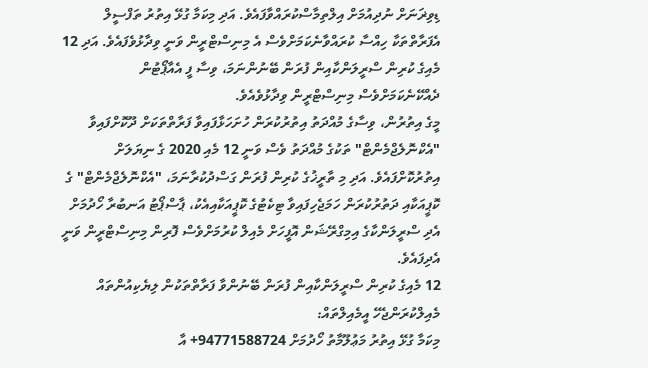ޑިވިޜަނަށް ނުދިއުމަށް އިލްތިމާސްކުރައްވާފައެވެ. އަދި މިކަމާ ގުޅޭ އިތުރު ތަފްސީލް އެފަރާތްތަކާ ހިއްސާ ކުރައްވާނެކަމަށްވެސް އެ މިނިސްޓްރީން ވަނީ ވިދާޅުވެފައެވެ. އަދި 12 މެއިގެ ކުރިން ސްރީލަންކާއިން ފުރަން ބޭނުންނަމަ، ވިސާ ފީ އެއާޕޯޓުން ދެއްކޭނެކަމަށްވެސް މިނިސްޓްރީން ވިދާޅުވެއެވެ.
މީގެ އިތުރުން، ވިސާގެ މުއްދަތު އިތުރުކުރަން ހުށަހަޅާފައިވާ ފަރާތްތަކަށް ދޫކޮށްފައިވާ "އެކްނޮލެޖްމެންޓް" ތަކުގެ މުއްދަތު ވެސް ވަނީ 12 މެއި 2020 ގެ ނިޔަލަށް އިތުރުކޮށްފައެވެ. އަދި މި ތާރީޚުގެ ކުރިން ފުރަން ގަސްދުކުރާނަމަ، "އެކްނޮލެޖްމެންޓް" ގެ ކޮޕީއަކާއި ދަތުރުކުރަން ހަމަޖެހިފައިވާ ޓިކެޓުގެ ކޮޕީއަކާއިއެކު، ޕާސްޕޯޓު އަނބުރާ ހޯދުމަށް އެދި ސްރީލަންކާގެ އިމިގްރޭޝަން އޮފީހަށް މެއިލް ކުރުމަށްވެސް ފޮރިން މިނިސްޓްރީން ވަނީ އެދިފައެވެ.
12 މެއިގެ ކުރިން ސްރީލަންކާއިން ފުރަން ބޭނުންވާ ފަރާތްތަކުން ލިޔެކިއުންތައް މެއިލްކުރަންޖެހޭ އީމެއިލްތައް:
މިކަމާ ގުޅޭ އިތުރު މަޢުލޫމާތު ހޯދުމަށް 94771588724+ އާ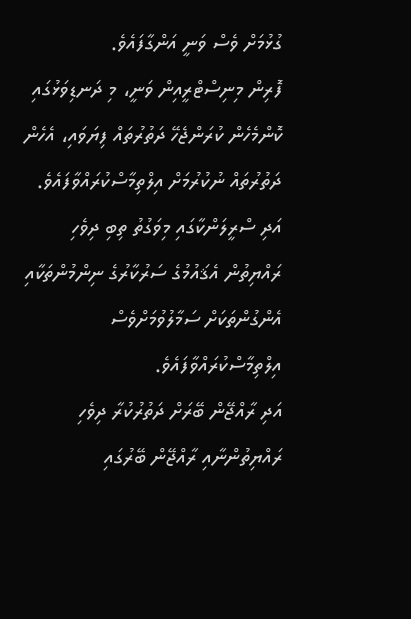ގުޅުމަށް ވެސް ވަނީ އަންގާފައެވެ.
ފޮރިން މިނިސްޓްރީއިން ވަނީ، މި ދަނޑިވަޅުގައި ކޮންމެހެން ކުރަންޖެހޭ ދަތުރުތައް ފިޔަވައި، އެހެން ދަތުރުތައް ނުކުރުމަށް އިލްތިމާސްކުރައްވާފައެވެ. އަދި ސްރީލަންކާގައި މިވަގުތު ތިބި ދިވެހި ރައްޔިތުން އެޤައުމުގެ ސަރުކާރުގެ ނިންމުންތަކާއި އެންގުންތަކަށް ސަމާލުވުމަށްވެސް އިލްތިމާސްކުރައްވާފައެވެ.
އަދި ރާއްޖޭން ބޭރަށް ދަތުރުކުރާ ދިވެހި ރައްޔިތުންނާއި ރާއްޖޭން ބޭރުގައި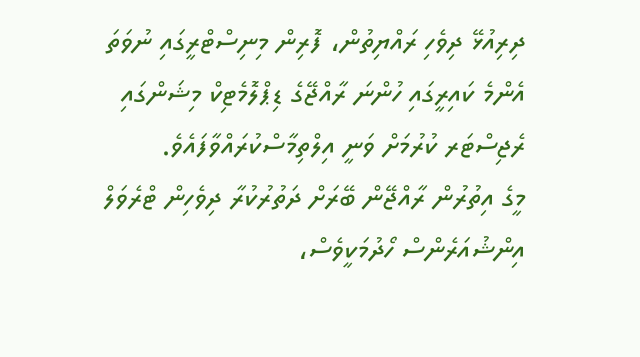ދިރިއުޅޭ ދިވެހި ރައްޔިތުން، ފޮރިން މިނިސްޓްރީގައި ނުވަތަ އެންމެ ކައިރީގައި ހުންނަ ރާއްޖޭގެ ޑިޕްލޮމެޓިކް މިޝަންގައި ރެޖިސްޓަރ ކުރުމަށް ވަނީ އިލްތިމާސްކުރައްވާފައެވެ.
މީގެ އިތުރުން ރާއްޖޭން ބޭރަށް ދަތުރުކުރާ ދިވެހިން ޓްރެވަލް އިންޝުއަރެންސް ހޯދުމަކީވެސް،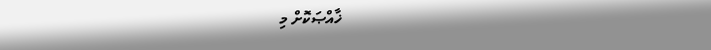ޚާއްޞަކޮށް މި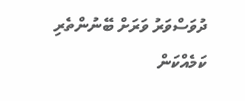ދުވަސްވަރު ވަރަށް ބޭނުންތެރި ކަމެއްކަން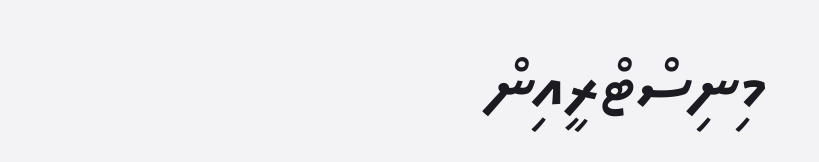މިނިސްޓްރީއިން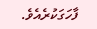ފާހަގަކުރެއެވެ.